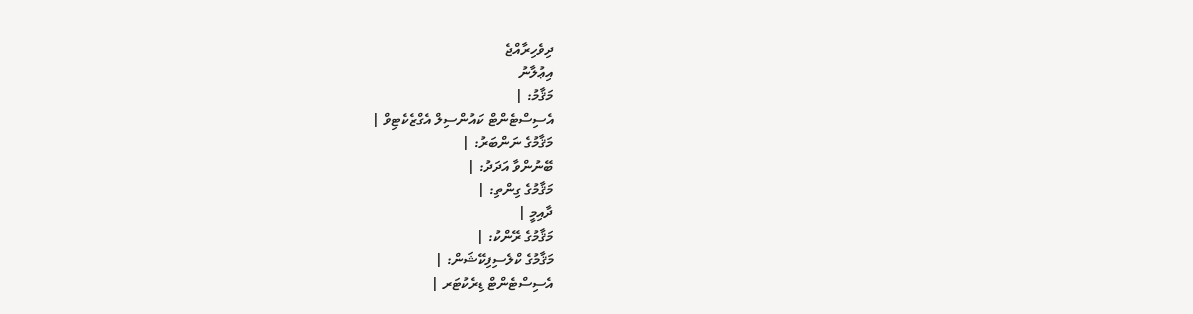ދިވެހިރާއްޖެ
އިޢުލާނު
މަޤާމު: |
އެސިސްޓެންޓް ކައުންސިލް އެގްޒެކެޓިވް |
މަޤާމުގެ ނަންބަރު: |
ބޭނުންވާ އަދަދު: |
މަޤާމުގެ ގިންތި: |
ދާއިމީ |
މަޤާމުގެ ރޭންކު: |
މަޤާމުގެ ކްލެސިފިކޭޝަން: |
އެސިސްޓެންޓް ޑިރެކުޓަރ |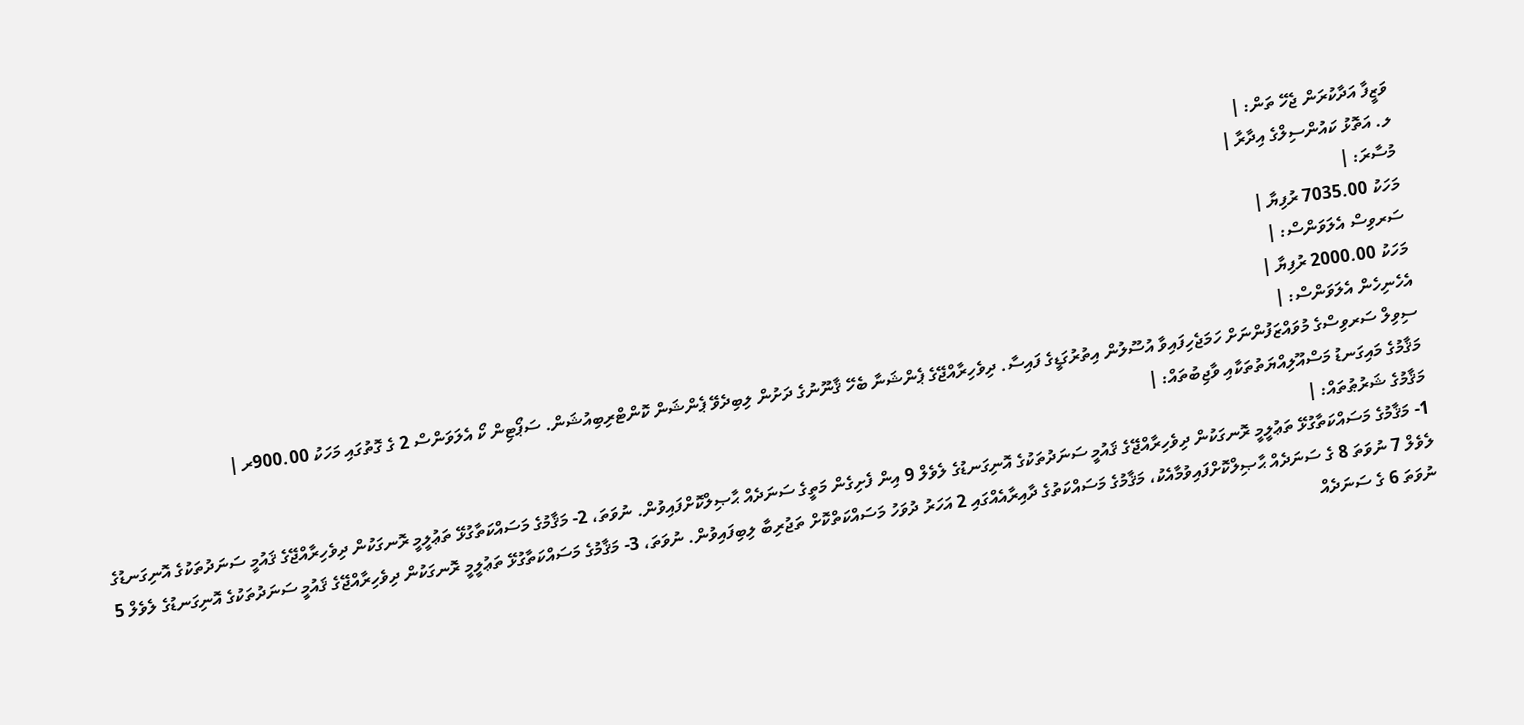ވަޒީފާ އަދާކުރަން ޖެހޭ ތަން: |
ލ. އަތޮޅު ކައުންސިލްގެ އިދާރާ |
މުސާރަ: |
މަހަކު 7035.00 ރުފިޔާ |
ސަރވިސް އެލަވަންސް: |
މަހަކު 2000.00 ރުފިޔާ |
އެހެނިހެން އެލަވަންސް: |
ސިވިލް ސަރވިސްގެ މުވައްޒަފުންނަށް ހަމަޖެހިފައިވާ އުސޫލުން އިތުރުގަޑީގެ ފައިސާ. ދިވެހިރާއްޖޭގެ ޕެންޝަނާ ބެހޭ ޤާނޫނުގެ ދަށުން ލިބިދެވޭ ޕެންޝަން ކޮންޓްރިބިއުޝަން. ސަޕޯޓިން ކޯ އެލަވަންސް 2 ގެ ގޮތުގައި މަހަކު 900.00ރ |
މަޤާމުގެ މައިގަނޑު މަސްއޫލިއްޔަތުތަކާއި ވާޖިބުތައް: |
މަޤާމުގެ ޝަރުޠުތައް: |
1- މަޤާމުގެ މަސައްކަތާގުޅޭ ތަޢުލީމީ ރޮނގަކުން ދިވެހިރާއްޖޭގެ ޤައުމީ ސަނަދުތަކުގެ އޮނިގަނޑުގެ ލެވެލް 9 އިން ފެށިގެން މަތީގެ ސަނަދެއް ޙާޞިލްކޮށްފައިވުން. ނުވަތަ، 2- މަޤާމުގެ މަސައްކަތާގުޅޭ ތަޢުލީމީ ރޮނގަކުން ދިވެހިރާއްޖޭގެ ޤައުމީ ސަނަދުތަކުގެ އޮނިގަނޑުގެ ލެވެލް 7 ނުވަތަ 8 ގެ ސަނަދެއް ޙާޞިލްކޮށްފައިވުމާއެކު، މަޤާމުގެ މަސައްކަތުގެ ދާއިރާއެއްގައި 2 އަހަރު ދުވަހު މަސައްކަތްކޮށް ތަޖުރިބާ ލިބިފައިވުން. ނުވަތަ، 3- މަޤާމުގެ މަސައްކަތާގުޅޭ ތަޢުލީމީ ރޮނގަކުން ދިވެހިރާއްޖޭގެ ޤައުމީ ސަނަދުތަކުގެ އޮނިގަނޑުގެ ލެވެލް 5 ނުވަތަ 6 ގެ ސަނަދެއް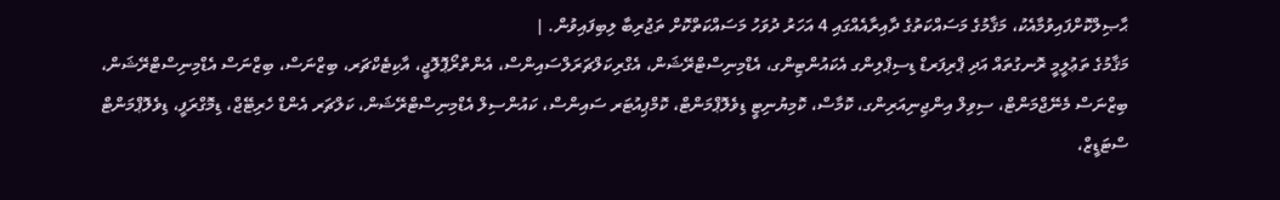ޙާޞިލްކޮށްފައިވުމާއެކު، މަޤާމުގެ މަސައްކަތުގެ ދާއިރާއެއްގައި 4 އަހަރު ދުވަހު މަސައްކަތްކޮށް ތަޖުރިބާ ލިބިފައިވުން. |
މަޤާމުގެ ތަޢުލީމީ ރޮނގުތައް އަދި ޕްރިފަރޑް ޑިސިޕްލިންގ އެކައުންޓިންގ، އެޑްމިނިސްޓްރޭޝަން، އެގްރިކަލްޗަރަލްސައިންސް، އެންތްރޯޕޮލޮޖީ، އާކިޓެކްޗަރ، ބިޒްނަސް، ބިޒްނަސް އެޑްމިނިސްޓްރޭޝަން، ބިޒްނަސް މެނޭޖްމަންޓް، ސިވިލް އިންޖިނިއަރިންގ، ކޮމާސް، ކޮމިޔުނިޓީ ޑިވެލޮޕްމަންޓް، ކޮމްޕިއުޓަރ ސައިންސް، ކައުންސިލް އެޑްމިނިސްޓްރޭޝަން، ކަލްޗަރ އެންޑް ހެރިޓޭޖް، ޑިމޮގްރަފީ، ޑިވެލޮޕްމަންޓް ސްޓަޑީޒް،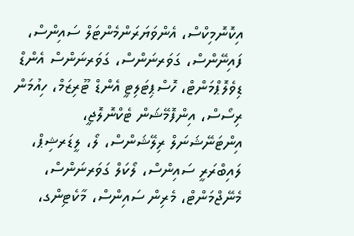އިކޮނޮމިކްސް، އެންވަޔަރަންމެންޓަލް ސައިންސް، ފައިނޭންސް، ގަވަރނަންސް، ގަވަރނަންސް އެންޑް ޑިވެލޮޕްމަންޓް، ހޮސްޕިޓަލިޓީ އެންޑް ޓޫރިޒަމް، ހިއުމަން ރިސޯސް، އިންފޮމޭޝަން ޓެކްނޮލޮޖީ، އިންޓަނޭޝަނަލް ރިލޭޝަންސް، ލޯ، ލީޑަރޝިޕް، ލައިބްރަރީ ސައިންސް، ލޯކަލް ގަވަރނަންސް، މެނޭޖްމަންޓް، މެރިން ސައިންސް، މާކެޓިންގ،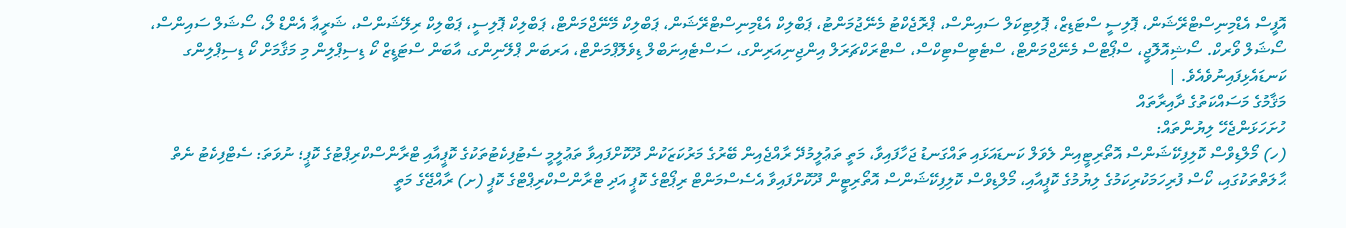އޮފީސް އެޑްމިނިސްޓްރޭޝަން، ޕޮލިސީ ސްޓަޑިޒް، ޕޮލިޓިކަލް ސައިންސް، ޕްރޮޖެކްޓު މެނޭޖުމަންޓު، ޕަބްލިކް އެޑްމިނިސްޓްރޭޝަން، ޕަބްލިކް މޭނޭޖްމަންޓް، ޕަބްލިކް ޕޮލިސީ، ޕަބްލިކް ރިލޭޝަންސް، ޝަރީޢާ އެންޑް ލޯ، ސޯޝަލް ސައިންސް، ސޯޝަލް ވޯރކް. ސޯޝިއޮލޮޖީ، ސްޕޯޓްސް މެނޭޖްމަންޓް، ސްޓެޓިސްޓިކްސް، ސްޓްރަކްޗަރަލް އިންޖިނިއަރިންގ، ސަސްޓެއިނަބްލް ޑިވެލޮޕްމަންޓް، އަރބަން ޕްލޭނިންގ، އާބަން ސްޓަޑީޒް ކޯ ޑިސިޕްލިން މި މަޤާމަށް ކޯ ޑިސިޕްލިންގ ކަނޑައެޅިފައިނުވެއެވެ. |
މަޤާމުގެ މަސައްކަތުގެ ދާއިރާތައް
ހުށަހަޅަންޖެހޭ ލިޔުންތައް:
(ހ) މޯލްޑިވްސް ކޮލިފިކޭޝަންސް އޮތޯރިޓީއިން ލެވަލް ކަނޑައަޅައި ތައްގަނޑު ޖަހާފައިވާ، މަތީ ތަޢުލީމުދޭ ރާއްޖެއިން ބޭރުގެ މަރުކަޒަކުން ދޫކޮށްފައިވާ ތަޢުލީމީ ސެޓުފިކެޓުތަކުގެ ކޮޕީއާއި ޓްރާންސްކްރިޕްޓުގެ ކޮޕީ؛ ނުވަތަ: ސެޓްފިކެޓު ނެތް ޙާލަތްތަކުގައި، ކޯސް ފުރިހަމަކުރިކަމުގެ ލިޔުމުގެ ކޮޕީއާއި، މޯލްޑިވްސް ކޮލިފިކޭޝަންސް އޮތޯރިޓީން ދޫކޮށްފައިވާ އެސެސްމަންޓް ރިޕޯޓްގެ ކޮޕީ އަދި ޓްރާންސްކްރިޕްޓްގެ ކޮޕީ (ށ) ރާއްޖޭގެ މަތީ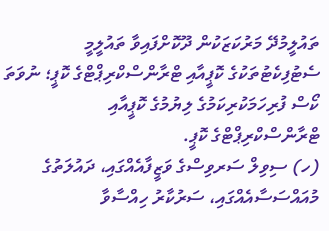ތައުލީމުދޭ މަރުކަޒަކުން ދޫކޮށްފައިވާ ތައުލީމީ ސެޓުފިކެޓުތަކުގެ ކޮޕީއާއި ޓްރާންސްކްރިޕްޓްގެ ކޮޕީ؛ ނުވަތަ ކޯސް ފުރިހަމަކުރިކަމުގެ ލިޔުމުގެ ކޮޕީއާއި ޓްރާންސްކްރިޕްޓްގެ ކޮޕީ.
(ހ) ސިވިލް ސަރވިސްގެ ވަޒީފާއެއްގައި، ދައުލަތުގެ މުއައްސަސާއެއްގައި، ސަރުކާރު ހިއްސާވާ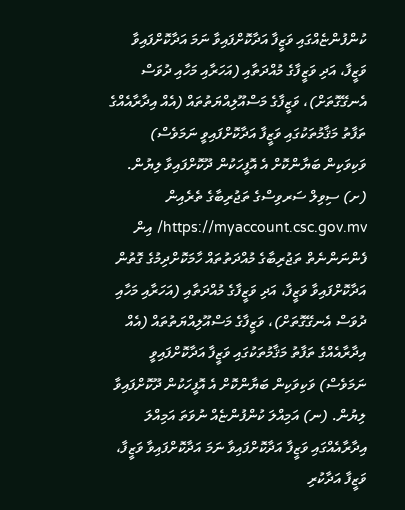ކުންފުންޏެއްގައި ވަޒީފާ އަދާކޮށްފައިވާ ނަމަ އަދާކޮށްފައިވާ ވަޒީފާ، އަދި ވަޒީފާގެ މުއްދަތާއި (އަހަރާއި މަހާއި ދުވަސް އެނގޭގޮތަށް)، ވަޒީފާގެ މަސްއޫލިއްޔަތުތައް (އެއް އިދާރާއެއްގެ ތަފާތު މަޤާމުތަކުގައި ވަޒީފާ އަދާކޮށްފައިވީ ނަމަވެސް) ވަކިވަކިން ބަޔާންކޮށް އެ އޮފީހަކުން ދޫކޮށްފައިވާ ލިޔުން. (ށ) ސިވިލް ސަރވިސްގެ ތަޖުރިބާގެ ތެރެއިން https://myaccount.csc.gov.mv/ އިން ފެންނަންނެތް ތަޖުރިބާގެ މުއްދަތުތައް ހާމަކޮށްދިމުގެ ގޮތުން އަދާކޮށްފައިވާ ވަޒީފާ، އަދި ވަޒީފާގެ މުއްދަތާއި (އަހަރާއި މަހާއި ދުވަސް އެނގޭގޮތަށް)، ވަޒީފާގެ މަސްއޫލިއްޔަތުތައް (އެއް އިދާރާއެއްގެ ތަފާތު މަޤާމުތަކުގައި ވަޒީފާ އަދާކޮށްފައިވީ ނަމަވެސް) ވަކިވަކިން ބަޔާންކޮށް އެ އޮފީހަކުން ދޫކޮށްފައިވާ ލިޔުން. (ނ) އަމިއްލަ ކުންފުންޏެއް ނުވަތަ އަމިއްލަ އިދާރާއެއްގައި ވަޒީފާ އަދާކޮށްފައިވާ ނަމަ އަދާކޮށްފައިވާ ވަޒީފާ، ވަޒީފާ އަދާކުރި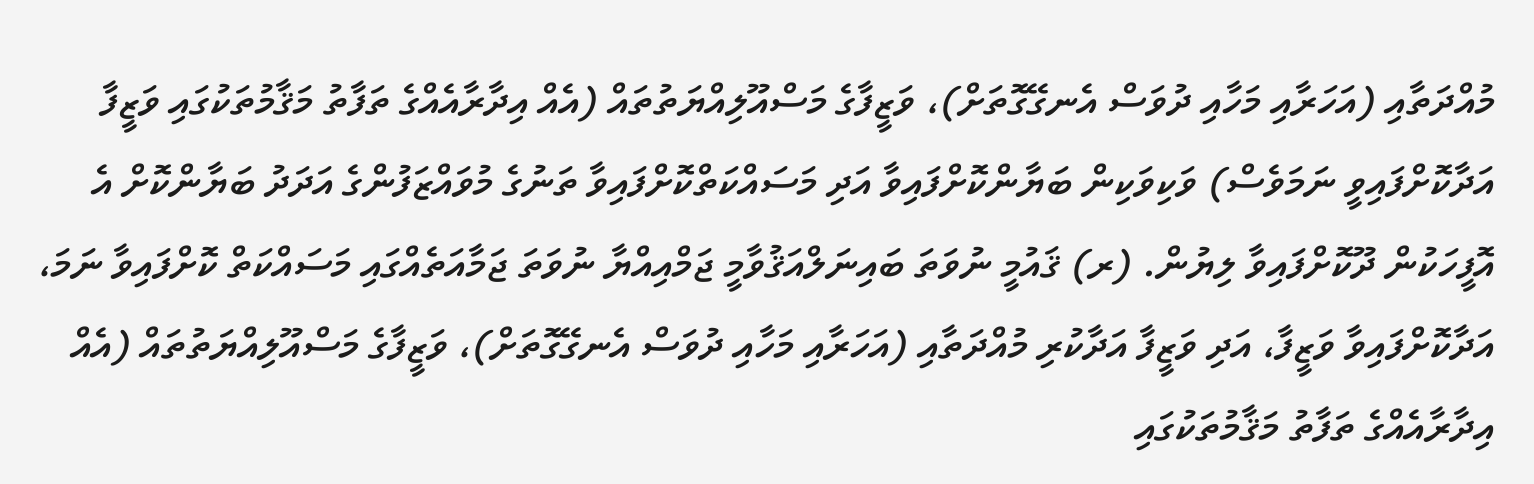މުއްދަތާއި (އަހަރާއި މަހާއި ދުވަސް އެނގޭގޮތަށް)، ވަޒީފާގެ މަސްއޫލިއްޔަތުތައް (އެއް އިދާރާއެއްގެ ތަފާތު މަޤާމުތަކުގައި ވަޒީފާ އަދާކޮށްފައިވީ ނަމަވެސް) ވަކިވަކިން ބަޔާންކޮށްފައިވާ އަދި މަސައްކަތްކޮށްފައިވާ ތަނުގެ މުވައްޒަފުންގެ އަދަދު ބަޔާންކޮށް އެ އޮފީހަކުން ދޫކޮށްފައިވާ ލިޔުން. (ރ) ޤައުމީ ނުވަތަ ބައިނަލްއަޤުވާމީ ޖަމްއިއްޔާ ނުވަތަ ޖަމާއަތެއްގައި މަސައްކަތް ކޮށްފައިވާ ނަމަ، އަދާކޮށްފައިވާ ވަޒީފާ، އަދި ވަޒީފާ އަދާކުރި މުއްދަތާއި (އަހަރާއި މަހާއި ދުވަސް އެނގޭގޮތަށް)، ވަޒީފާގެ މަސްއޫލިއްޔަތުތައް (އެއް އިދާރާއެއްގެ ތަފާތު މަޤާމުތަކުގައި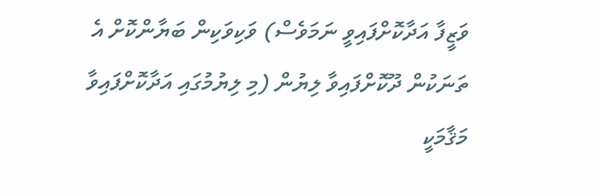ވަޒީފާ އަދާކޮށްފައިވީ ނަމަވެސް) ވަކިވަކިން ބަޔާންކޮށް އެ ތަނަކުން ދޫކޮށްފައިވާ ލިޔުން (މި ލިޔުމުގައި އަދާކޮށްފައިވާ މަޤާމަކީ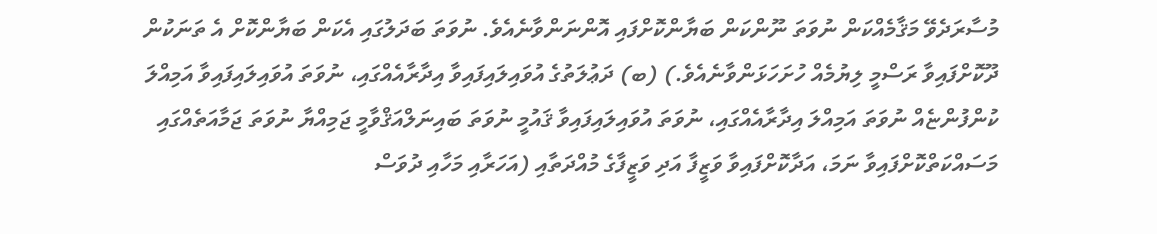މުސާރަދެވޭ މަޤާމެއްކަން ނުވަތަ ނޫންކަން ބަޔާންކޮށްފައި އޮންނަންވާނެއެވެ. ނުވަތަ ބަދަލުގައި އެކަން ބަޔާންކޮށް އެ ތަނަކުން ދޫކޮށްފައިވާ ރަސްމީ ލިޔުމެއް ހުށަހަޅަންވާނެއެވެ.) (ބ) ދަޢުލަތުގެ އުވައިލައިފައިވާ އިދާރާއެއްގައި، ނުވަތަ އުވައިލައިފައިވާ އަމިއްލަ ކުންފުންޏެއް ނުވަތަ އަމިއްލަ އިދާރާއެއްގައި، ނުވަތަ އުވައިލައިފައިވާ ޤައުމީ ނުވަތަ ބައިނަލްއަޤްވާމީ ޖަމިއްޔާ ނުވަތަ ޖަމާއަތެއްގައި މަސައްކަތްކޮށްފައިވާ ނަމަ، އަދާކޮށްފައިވާ ވަޒީފާ އަދި ވަޒީފާގެ މުއްދަތާއި (އަހަރާއި މަހާއި ދުވަސް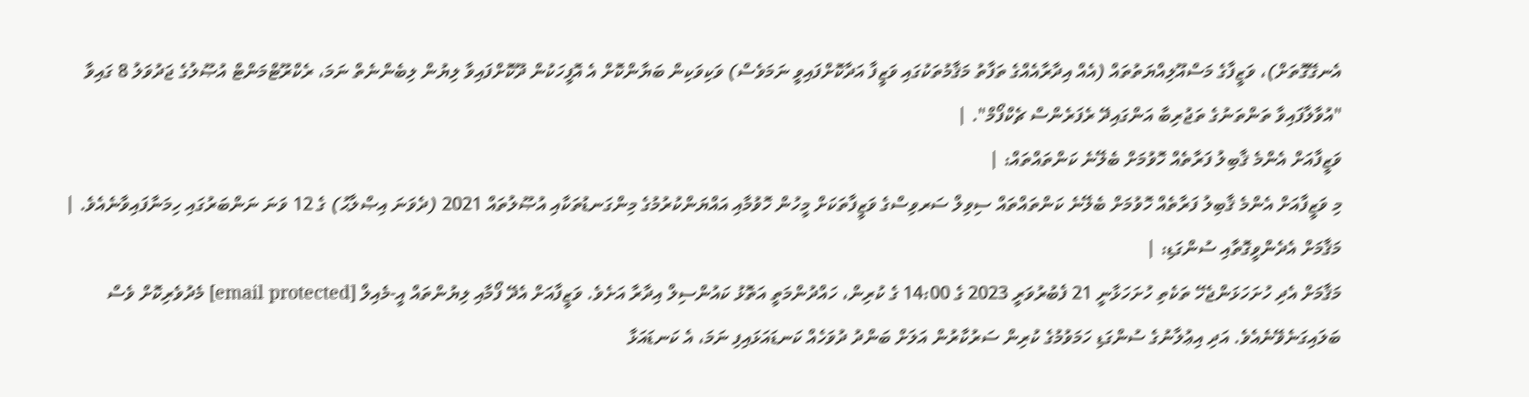އެނގޭގޮތަށް)، ވަޒީފާގެ މަސްއޫލިއްޔަތުތައް (އެއް އިދާރާއެއްގެ ތަފާތު މަޤާމުތަކުގައި ވަޒީފާ އަދާކޮށްފައިވީ ނަމަވެސް) ވަކިވަކިން ބަޔާންކޮށް އެ އޮފީހަކުން ދޫކޮށްފައިވާ ލިޔުން ލިބެންނެތް ނަމަ، ރެކްރޫޓްމަންޓް އުޞޫލުގެ ޖަދުވަލު 8 ގައިވާ "އުވާލާފައިވާ ތަންތަނުގެ ތަޖުރިބާ އަންގައިދޭ ރެފަރެންސް ޗެކްފޯމް". |
ވަޒީފާއަށް އެންމެ ޤާބިލު ފަރާތެއް ހޮވުމަށް ބެލޭނެ ކަންތައްތައް: |
މި ވަޒީފާއަށް އެންމެ ޤާބިލު ފަރާތެއް ހޮވުމަށް ބެލޭނެ ކަންތައްތައް ސިވިލް ސަރވިސްގެ ވަޒީފާތަކަށް މީހުން ހޮވުމާއި އައްޔަންކުރުމުގެ މިންގަނޑުތަކާއި އުޞޫލުތައް 2021 (ދެވަނަ އިޞްލާޙު) ގެ 12 ވަނަ ނަންބަރުގައި ހިމަނާފައިވާނެއެވެ. |
މަޤާމަށް އެދެންވީގޮތާއި ސުންގަޑި: |
މަޤާމަށް އެދި ހުށަހަޅަންޖެހޭ ތަކެތި ހުށަހަޅާނީ 21 ފެބުރުވަރީ 2023 ގެ 14:00 ގެ ކުރިން، ހައްދުންމަތީ އަތޮޅު ކައުންސިލް އިދާރާ އަށެވެ. ވަޒީފާއަށް އެދޭ ފޯމާއި ލިޔުންތައް އީ-މެއިލް [email protected] މެދުވެރިކޮށް ވެސް ބަލައިގަނެވޭނެއެވެ. އަދި އިޢުލާނުގެ ސުންގަޑި ހަމަވުމުގެ ކުރިން ސަރުކާރުން އަލަށް ބަންދު ދުވަހެއް ކަނޑައަޅައިފި ނަމަ، އެ ކަނޑައަޅާ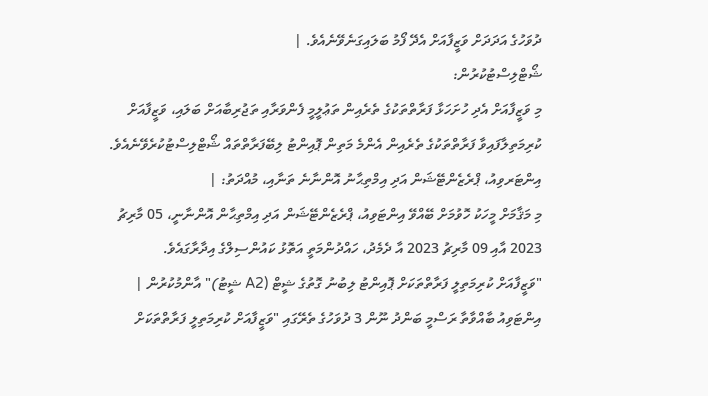ދުވަހުގެ އަދަދަށް ވަޒީފާއަށް އެދޭ ފޯމު ބަލައިގަނެވޭނެއެވެ. |
ޝޯޓްލިސްޓުކުރުން:
މި ވަޒީފާއަށް އެދި ހުށަހަޅާ ފަރާތްތަކުގެ ތެރެއިން ތަޢުލީމީ ފެންވަރާއި ތަޖުރިބާއަށް ބަލައި، ވަޒީފާއަށް ކުރިމަތިލާފައިވާ ފަރާތްތަކުގެ ތެރެއިން އެންމެ މަތިން ޕޮއިންޓު ލިބޭފަރާތްތައް ޝޯޓްލިސްޓުކުރެވޭނެއެވެ.
އިންޓަރވިއު، ޕްރެޒެންޓޭޝަން އަދި އިމްތިޙާނު އޮންނާނެ ތަނާއި، މުއްދަތު: |
މި މަޤާމަށް މީހަކު ހޮވުމަށް ބޭއްވޭ އިންޓަވިއު، ޕްރެޒެންޓޭޝަން އަދި އިމްތިޙާން އޮންނާނީ، 05 މާރިޗު 2023 އާއި 09 މާރިޗު 2023 އާ ދެމެދު، ހައްދުންމަތީ އަތޮޅު ކައުންސިލްގެ އިދާރާގައެވެ.
"ވަޒީފާއަށް ކުރިމަތިލީ ފަރާތްތަކަށް ޕޮއިންޓު ލިބުނު ގޮތުގެ ޝީޓް (A2 ޝީޓު)" އާންމުކުރުން |
އިންޓަވިއު ބާއްވާތާ ރަސްމީ ބަންދު ނޫން 3 ދުވަހުގެ ތެރޭގައި "ވަޒީފާއަށް ކުރިމަތިލީ ފަރާތްތަކަށް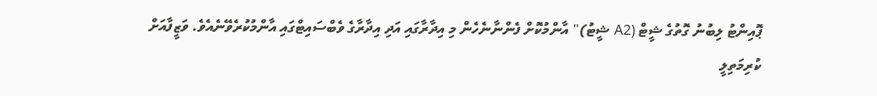ޕޮއިންޓު ލިބުނު ގޮތުގެ ޝީޓް (A2 ޝީޓު)" އާންމުކޮށް ފެންނާނެހެން މި އިދާރާގައި އަދި އިދާރާގެ ވެބްސައިޓްގައި އާންމުކުރެވޭނެއެވެ. ވަޒީފާއަށް ކުރިމަތިލީ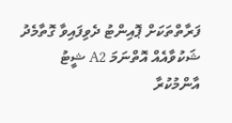ފަރާތްތަކަށް ޕޮއިންޓު ދެވިފައިވާ ގޮތާމެދު ޝަކުވާއެއް އޮތްނަމަ A2 ޝީޓު އާންމުކުރާ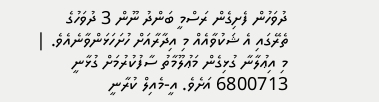ދުވަހުން ފެށިގެން ރަސްމީ ބަންދު ނޫން 3 ދުވަހުގެ ތެރޭގައި އެ ޝަކުވާއެއް މި އިދާރާއަށް ހުށަހަޅަންވާނެއެވެ. |
މި އިޢުލާނާ ގުޅިގެން މަޢުލޫމާތު ސާފުކުރުމަށް ގުޅާނީ 6800713 އަށެވެ. އީ-މެއިލް ކުރާނީ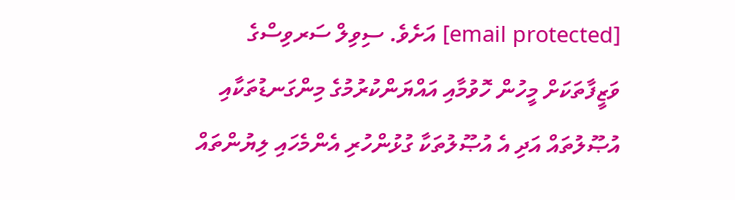[email protected] އަށެވެ. ސިވިލް ސަރވިސްގެ ވަޒީފާތަކަށް މީހުން ހޮވުމާއި އައްޔަންކުރުމުގެ މިންގަނޑުތަކާއި އުޞޫލުތައް އަދި އެ އުޞޫލުތަކާ ގުޅުންހުރި އެންމެހައި ލިޔުންތައް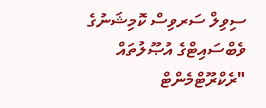ސިވިލް ސަރވިސް ކޮމިޝަނުގެ ވެބްސައިޓްގެ އުޞޫލުތައް "ރެކްރޫޓްމެންޓް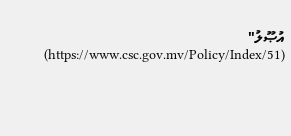އުޞޫލު" (https://www.csc.gov.mv/Policy/Index/51)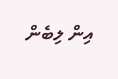އިން ލިބެން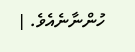ހުންނާނެއެވެ. |